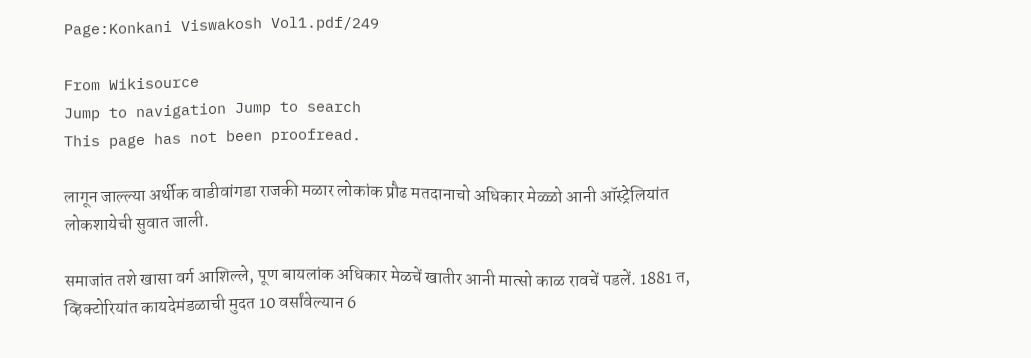Page:Konkani Viswakosh Vol1.pdf/249

From Wikisource
Jump to navigation Jump to search
This page has not been proofread.

लागून जाल्ल्या अर्थीक वाडीवांगडा राजकी मळार लोकांक प्रौढ मतदानाचो अधिकार मेळ्ळो आनी ऑस्ट्रेलियांत लोकशायेची सुवात जाली.

समाजांत तशे खासा वर्ग आशिल्ले, पूण बायलांक अधिकार मेळचें खातीर आनी मात्सो काळ रावचें पडलें. 1881 त, व्हिक्टोरियांत कायदेमंडळाची मुदत 10 वर्सांवेल्यान 6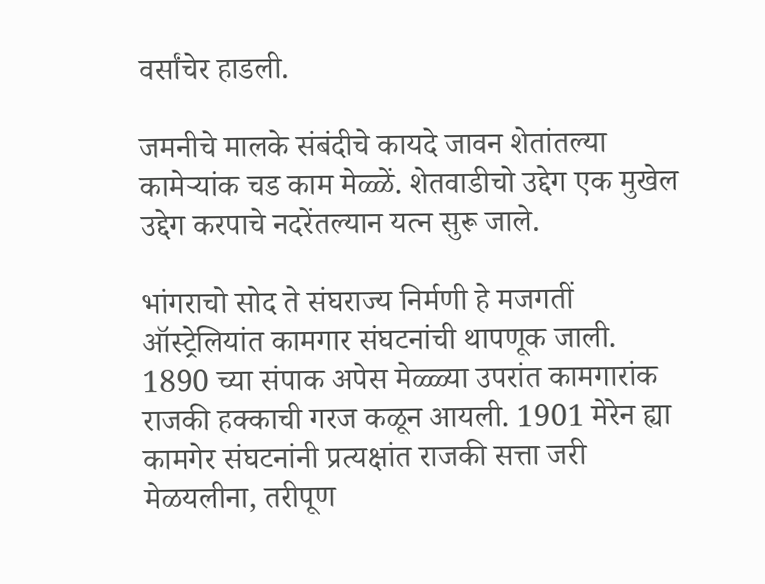वर्सांचेर हाडली.

जमनीचे मालके संबंदीचे कायदे जावन शेतांतल्या कामेऱ्यांक चड काम मेळ्ळें. शेतवाडीचो उद्देग एक मुखेल उद्देग करपाचे नदरेंतल्यान यत्न सुरू जाले.

भांगराचो सोद ते संघराज्य निर्मणी हे मजगतीं ऑस्ट्रेलियांत कामगार संघटनांची थापणूक जाली. 1890 च्या संपाक अपेस मेळ्ळ्या उपरांत कामगारांक राजकी हक्काची गरज कळून आयली. 1901 मेरेन ह्या कामगेर संघटनांनी प्रत्यक्षांत राजकी सत्ता जरी मेळयलीना, तरीपूण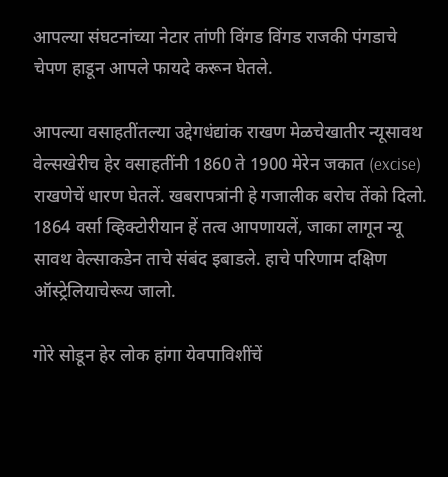आपल्या संघटनांच्या नेटार तांणी विंगड विंगड राजकी पंगडाचे चेपण हाडून आपले फायदे करून घेतले.

आपल्या वसाहतींतल्या उद्देगधंद्यांक राखण मेळचेखातीर न्यूसावथ वेल्सखेरीच हेर वसाहतींनी 1860 ते 1900 मेरेन जकात (excise) राखणेचें धारण घेतलें. खबरापत्रांनी हे गजालीक बरोच तेंको दिलो. 1864 वर्सा व्हिक्टोरीयान हें तत्व आपणायलें, जाका लागून न्यू सावथ वेल्साकडेन ताचे संबंद इबाडले. हाचे परिणाम दक्षिण ऑस्ट्रेलियाचेरूय जालो.

गोरे सोडून हेर लोक हांगा येवपाविशींचें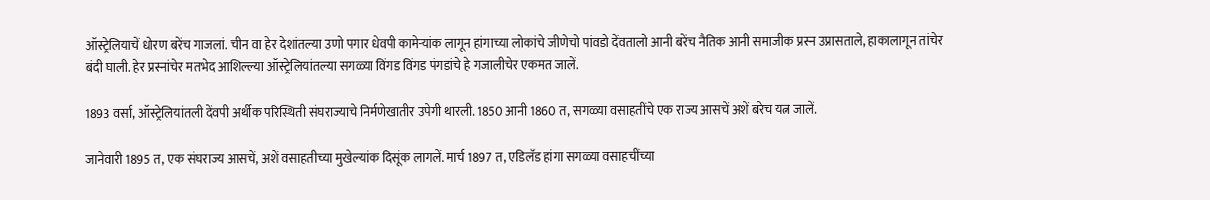ऑस्ट्रेलियाचें धोरण बरेंच गाजलां. चीन वा हेर देशांतल्या उणो पगार धेवपी कामेऱ्यांक लागून हांगाच्या लोकांचे जीणेचो पांवडो देंवतालो आनी बरेंच नैतिक आनी समाजीक प्रस्न उप्रासताले, हाकालागून तांचेर बंदी घाली. हेर प्रस्नांचेर मतभेद आशिल्ल्या ऑस्ट्रेलियांतल्या सगळ्या विंगड विंगड पंगडांचे हे गजालीचेर एकमत जालें.

1893 वर्सा, ऑस्ट्रेलियांतली देंवपी अर्थीक परिस्थिती संघराज्याचे निर्मणेखातीर उपेगी थारली. 1850 आनी 1860 त, सगळ्या वसाहतींचे एक राज्य आसचें अशें बरेच यत्न जालें.

जानेवारी 1895 त, एक संघराज्य आसचें, अशें वसाहतीच्या मुखेल्यांक दिसूंक लागलें. मार्च 1897 त, एडिलॅड हांगा सगळ्या वसाहचींच्या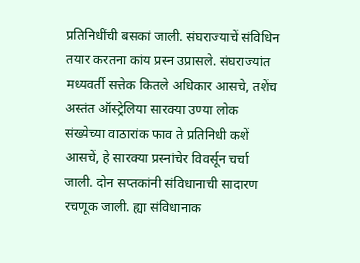प्रतिनिधींची बसकां जाली. संघराज्याचें संविधिन तयार करतना कांय प्रस्न उप्रासले. संघराज्यांत मध्यवर्ती सत्तेक कितले अधिकार आसचे, तशेंच अस्तंत ऑस्ट्रेलिया सारक्या उण्या लोक संख्येच्या वाठारांक फाव ते प्रतिनिधी कशें आसचें, हे सारक्या प्रस्नांचेर विवर्सून चर्चा जाली. दोन सप्तकांनी संविधानाची सादारण रचणूक जाली. ह्या संविधानाक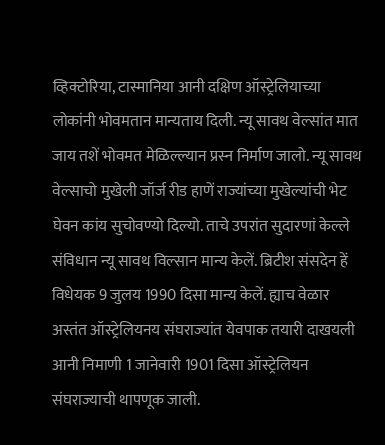व्हिक्टोरिया, टास्मानिया आनी दक्षिण ऑस्ट्रेलियाच्या लोकांनी भोवमतान मान्यताय दिली. न्यू सावथ वेल्सांत मात जाय तशें भोवमत मेळिल्ल्यान प्रस्न निर्माण जालो. न्यू सावथ वेल्साचो मुखेली जॉर्ज रीड हाणें राज्यांच्या मुखेल्यांची भेट घेवन कांय सुचोवण्यो दिल्यो. ताचे उपरांत सुदारणां केल्ले संविधान न्यू सावथ विल्सान मान्य केलें. ब्रिटीश संसदेन हें विधेयक 9 जुलय 1990 दिसा मान्य केलें. ह्याच वेळार अस्तंत ऑस्ट्रेलियनय संघराज्यांत येवपाक तयारी दाखयली आनी निमाणी 1 जानेवारी 1901 दिसा ऑस्ट्रेलियन संघराज्याची थापणूक जाली.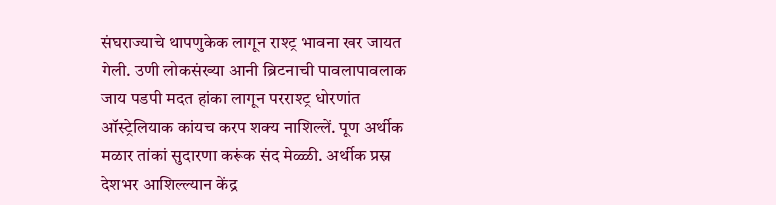संघराज्याचे थापणुकेक लागून राश्ट्र भावना खर जायत गेली. उणी लोकसंख्या आनी ब्रिटनाची पावलापावलाक जाय पडपी मदत हांका लागून परराश्ट्र धोरणांत ऑस्ट्रेलियाक कांयच करप शक्य नाशिल्लें. पूण अर्थीक मळार तांकां सुदारणा करूंक संद मेळ्ळी. अर्थीक प्रस्न देशभर आशिल्ल्यान केंद्र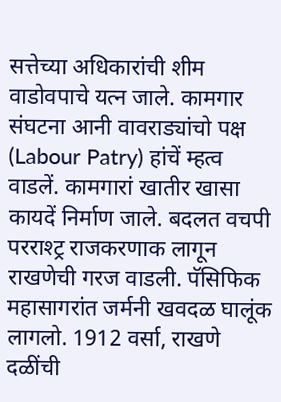सत्तेच्या अधिकारांची शीम वाडोवपाचे यत्न जाले. कामगार संघटना आनी वावराड्यांचो पक्ष (Labour Patry) हांचें म्हत्व वाडलें. कामगारां खातीर खासा कायदें निर्माण जाले. बदलत वचपी परराश्ट्र राजकरणाक लागून राखणेची गरज वाडली. पॅसिफिक महासागरांत जर्मनी खवदळ घालूंक लागलो. 1912 वर्सा, राखणे दळींची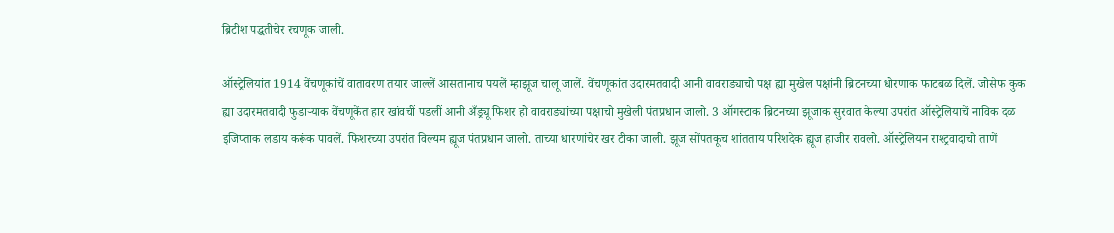ब्रिटीश पद्धतीचेर रचणूक जाली.

ऑस्ट्रेलियांत 1914 वेंचणूकांचें वातावरण तयार जाल्लें आसतानाच पयलें म्हाझूज चालू जालें. वेंचणूकांत उदारमतवादी आनी वावराड्याचो पक्ष ह्या मुखेल पक्षांनी ब्रिटनच्या धोरणाक फाटबळ दिलें. जोसेफ कुक ह्या उदारमतवादी फुडाऱ्याक वेंचणूकेंत हार खांवचीं पडलीं आनी अँड्र्यू फिशर हो वावराड्यांच्या पक्षाचो मुखेली पंतप्रधान जालो. 3 ऑगस्टाक ब्रिटनच्या झूजाक सुरवात केल्या उपरांत ऑस्ट्रेलियाचें नाविक दळ इजिप्ताक लडाय करूंक पावलें. फिशरच्या उपरांत विल्यम ह्यूज पंतप्रधान जालो. ताच्या धारणांचेर खर टीका जाली. झूज सोंपतकूच शांतताय परिशदेक ह्यूज हाजीर रावलो. ऑस्ट्रेलियन राश्ट्रवादाचो ताणें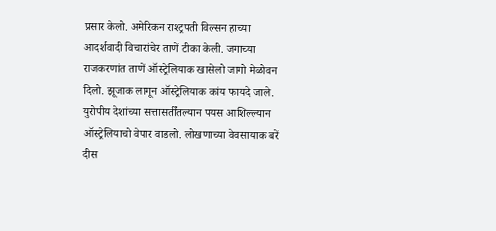प्रसार केलो. अमेरिकन राश्ट्रपती विल्सन हाच्या आदर्शवादी विचारांचेर ताणें टीका केली. जगाच्या राजकरणांत ताणें ऑस्ट्रेलियाक खासेलो जागो मेळोवन दिलो. झूजाक लागून ऑस्ट्रेलियाक कांय फायदे जाले. युरोपीय देशांच्या सत्तासर्तींतल्यान पयस आशिल्ल्यान ऑस्ट्रेलियाचो वेपार वाडलो. लोखणाच्या वेवसायाक बरें दीस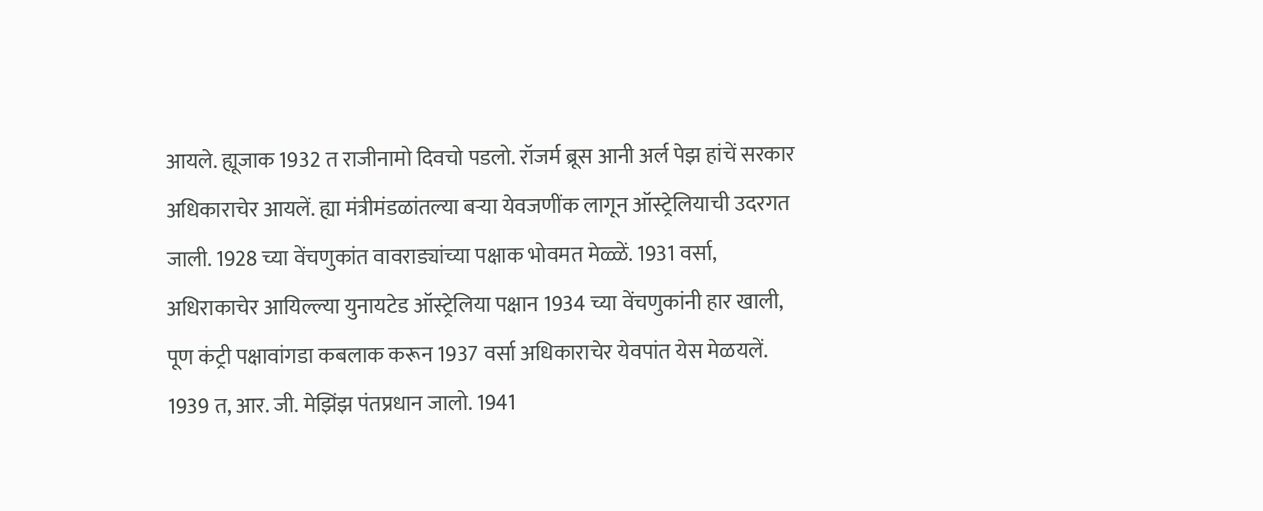आयले. ह्यूजाक 1932 त राजीनामो दिवचो पडलो. रॉजर्म ब्रूस आनी अर्ल पेझ हांचें सरकार अधिकाराचेर आयलें. ह्या मंत्रीमंडळांतल्या बऱ्या येवजणींक लागून ऑस्ट्रेलियाची उदरगत जाली. 1928 च्या वेंचणुकांत वावराड्यांच्या पक्षाक भोवमत मेळ्ळें. 1931 वर्सा, अधिराकाचेर आयिल्ल्या युनायटेड ऑस्ट्रेलिया पक्षान 1934 च्या वेंचणुकांनी हार खाली, पूण कंट्री पक्षावांगडा कबलाक करून 1937 वर्सा अधिकाराचेर येवपांत येस मेळयलें. 1939 त, आर. जी. मेझिंझ पंतप्रधान जालो. 1941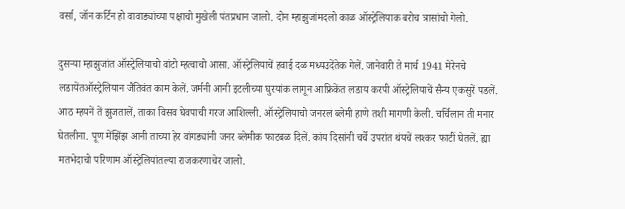वर्सा, जॉन कर्टिन हो वावाड्यांच्या पक्षाचो मुखेली पंतप्रधान जालो. दोन म्हाझुजांमदलो काळ ऑस्ट्रेलियाक बरोच त्रासांचो गेलो.

दुसऱ्या म्हाझुजांत ऑस्ट्रेलियाचो वांटो म्हत्वाचो आसा. ऑस्ट्रेलियाचें हवाई दळ मध्यउदेंतेक गेलें. जानेवारी ते मार्च 1941 मेरेनचे लडायेंतऑस्ट्रेलियान जैतिवंत काम केलें. जर्मनी आनी इटलीच्या घुरयांक लागून आफ्रिकेंत लडाय करपी ऑस्ट्रेलियाचें सैन्य एकसुरें पडलें. आठ म्हयनें तें झुजतालें, ताका विसव घेवपाची गरज आशिल्ली. ऑस्ट्रेलियाचो जनरल ब्लेमी हाणे तशी मागणी केली. चर्चिलान ती मनार घेतलीना. पूण मेंझिंझ आनी ताच्या हेर वांगड्यांनी जनर ब्लेमीक फाटबळ दिलें. कांय दिसांनी चर्चे उपरांत थंयचें लश्कर फाटीं घेतलें. ह्या मतभेदाचो परिणाम ऑस्ट्रेलियांतल्या राजकरणाचेर जालो.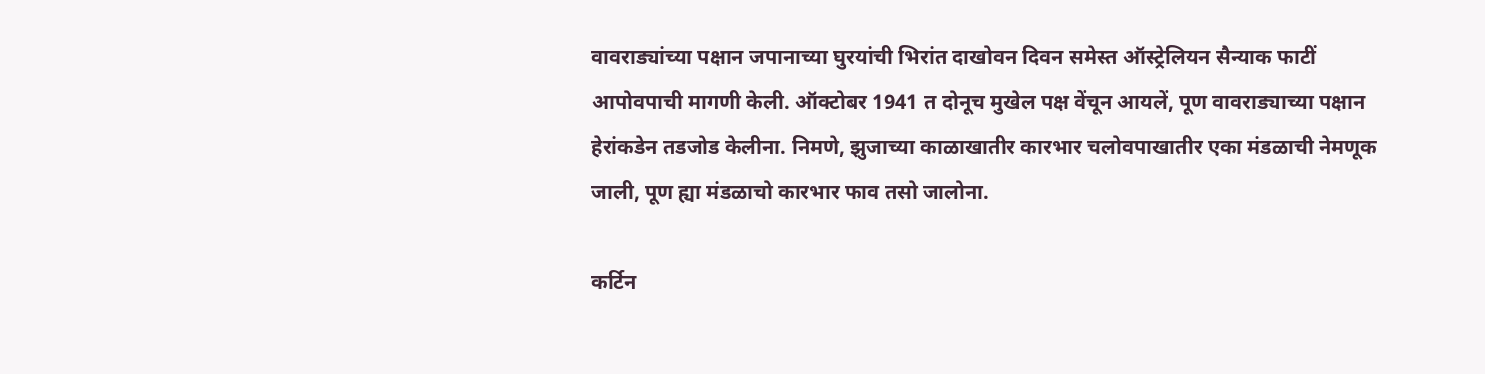वावराड्यांच्या पक्षान जपानाच्या घुरयांची भिरांत दाखोवन दिवन समेस्त ऑस्ट्रेलियन सैन्याक फाटीं आपोवपाची मागणी केली. ऑक्टोबर 1941 त दोनूच मुखेल पक्ष वेंचून आयलें, पूण वावराड्याच्या पक्षान हेरांकडेन तडजोड केलीना. निमणे, झुजाच्या काळाखातीर कारभार चलोवपाखातीर एका मंडळाची नेमणूक जाली, पूण ह्या मंडळाचो कारभार फाव तसो जालोना.

कर्टिन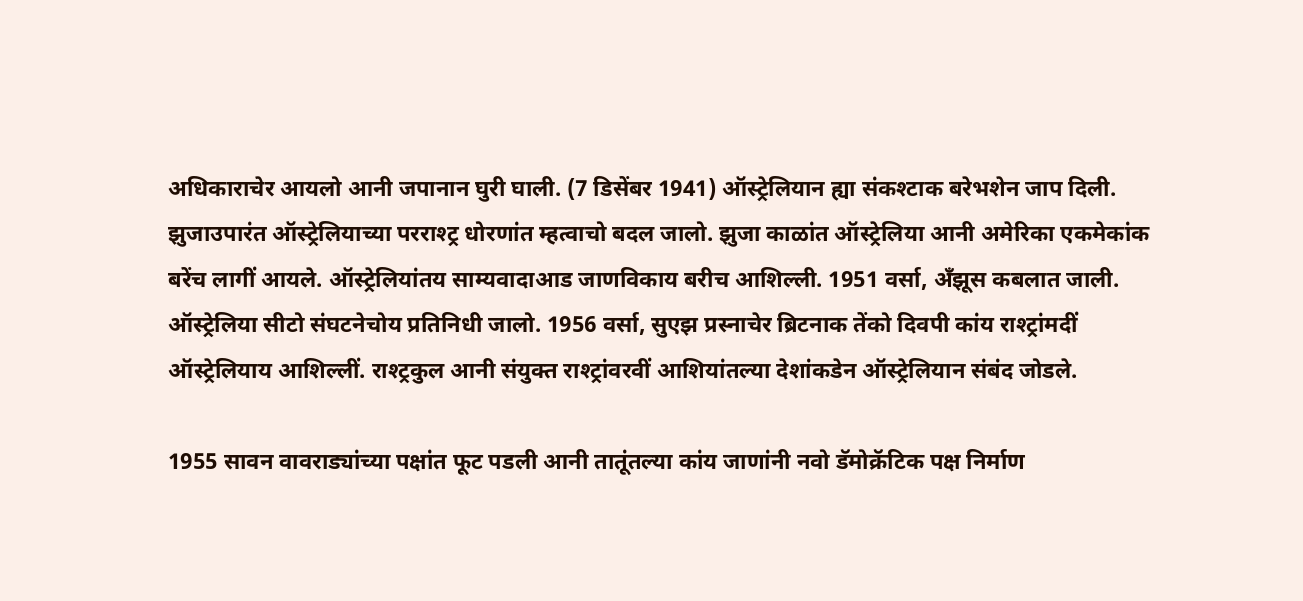अधिकाराचेर आयलो आनी जपानान घुरी घाली. (7 डिसेंबर 1941) ऑस्ट्रेलियान ह्या संकश्टाक बरेभशेन जाप दिली. झुजाउपारंत ऑस्ट्रेलियाच्या परराश्ट्र धोरणांत म्हत्वाचो बदल जालो. झुजा काळांत ऑस्ट्रेलिया आनी अमेरिका एकमेकांक बरेंच लागीं आयले. ऑस्ट्रेलियांतय साम्यवादाआड जाणविकाय बरीच आशिल्ली. 1951 वर्सा, अँझूस कबलात जाली. ऑस्ट्रेलिया सीटो संघटनेचोय प्रतिनिधी जालो. 1956 वर्सा, सुएझ प्रस्नाचेर ब्रिटनाक तेंको दिवपी कांय राश्ट्रांमदीं ऑस्ट्रेलियाय आशिल्लीं. राश्ट्रकुल आनी संयुक्त राश्ट्रांवरवीं आशियांतल्या देशांकडेन ऑस्ट्रेलियान संबंद जोडले.

1955 सावन वावराड्यांच्या पक्षांत फूट पडली आनी तातूंतल्या कांय जाणांनी नवो डॅमोक्रॅटिक पक्ष निर्माण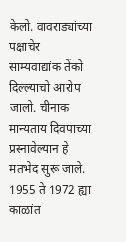केलो. वावराड्यांच्या पक्षाचेर साम्यवाद्यांक तेंको दिल्ल्याचो आरोप जालो. चीनाक मान्यताय दिवपाच्या प्रस्नावेल्यान हे मतभेद सुरू जाले. 1955 ते 1972 ह्या काळांत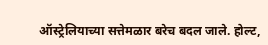ऑस्ट्रेलियाच्या सत्तेमळार बरेच बदल जाले. होल्ट,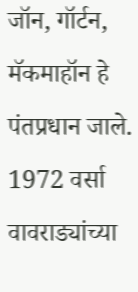जॉन, गॉर्टन, मॅकमाहॉन हे पंतप्रधान जाले. 1972 वर्सा वावराड्यांच्या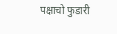पक्षाचो फुडारी